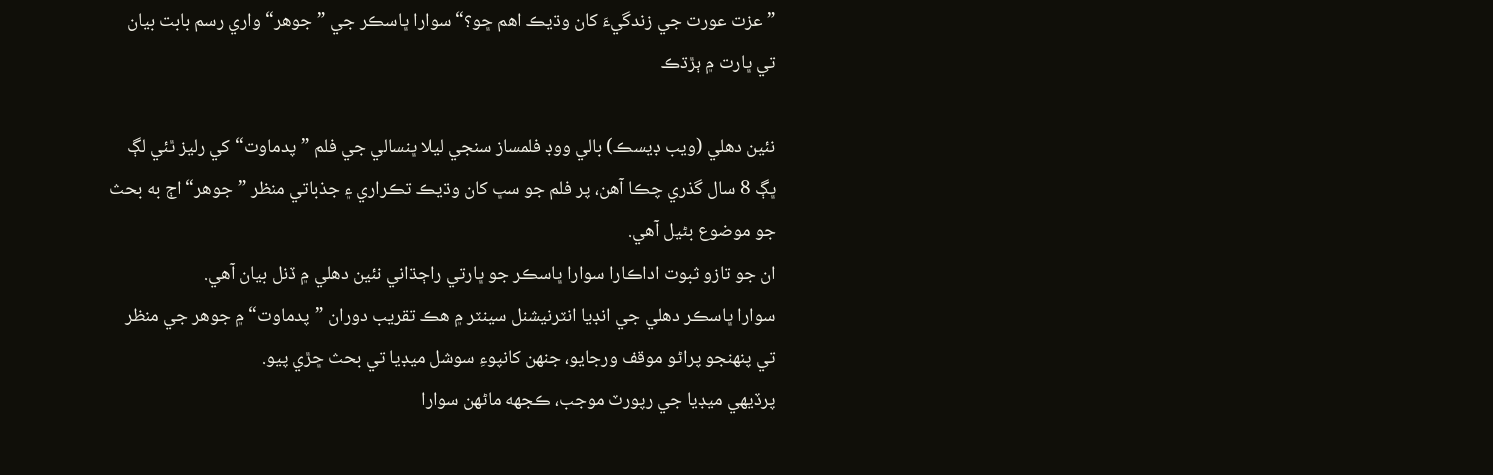”عزت عورت جي زندگيءَ کان وڌيڪ اهم ڇو؟“ سوارا ڀاسڪر جي ”جوهر“ واري رسم بابت بيان تي ڀارت ۾ ٻڙڌڪ

نئين دهلي (ويب ڊيسڪ) بالي ووڊ فلمساز سنجي ليلا ڀنسالي جي فلم ”پدماوت“ کي رليز ٿئي لڳ ڀڳ 8 سال گذري چڪا آهن، پر فلم جو سڀ کان وڌيڪ تڪراري ۽ جذباتي منظر ”جوهر“ اڄ به بحث جو موضوع بڻيل آهي.
ان جو تازو ثبوت اداڪارا سوارا ڀاسڪر جو ڀارتي راڄڌاني نئين دهلي ۾ ڏنل بيان آهي.
سوارا ڀاسڪر دهلي جي انڊيا انٽرنيشنل سينٽر ۾ هڪ تقريب دوران ”پدماوت“ ۾ جوهر جي منظر تي پنهنجو پراڻو موقف ورجايو، جنهن کانپوءِ سوشل ميڊيا تي بحث ڇڙي پيو.
پرڏيهي ميڊيا جي رپورٽ موجب، ڪجهه ماڻهن سوارا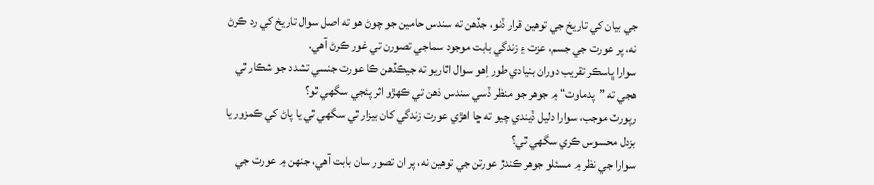جي بيان کي تاريخ جي توهين قرار ڏنو، جڏهن ته سندس حامين جو چوڻ هو ته اصل سوال تاريخ کي رد ڪرڻ نه، پر عورت جي جسم، عزت ۽ زندگي بابت موجود سماجي تصورن تي غور ڪرڻ آهي.
سوارا ڀاسڪر تقريب دوران بنيادي طور اِهو سوال اٿاريو ته جيڪڏهن ڪا عورت جنسي تشدد جو شڪار ٿي هجي ته ”پدماوت“ ۾ جوهر جو منظر ڏسي سندس ذهن تي ڪهڙو اثر پئجي سگهي ٿو؟
رپورٽ موجب، سوارا دليل ڏيندي چيو ته ڇا اهڙي عورت زندگي کان بيزار ٿي سگهي ٿي يا پاڻ کي ڪمزور يا بزدل محسوس ڪري سگهي ٿي؟
سوارا جي نظر ۾ مسئلو جوهر ڪندڙ عورتن جي توهين نه، پر ان تصور سان بابت آهي، جنهن ۾ عورت جي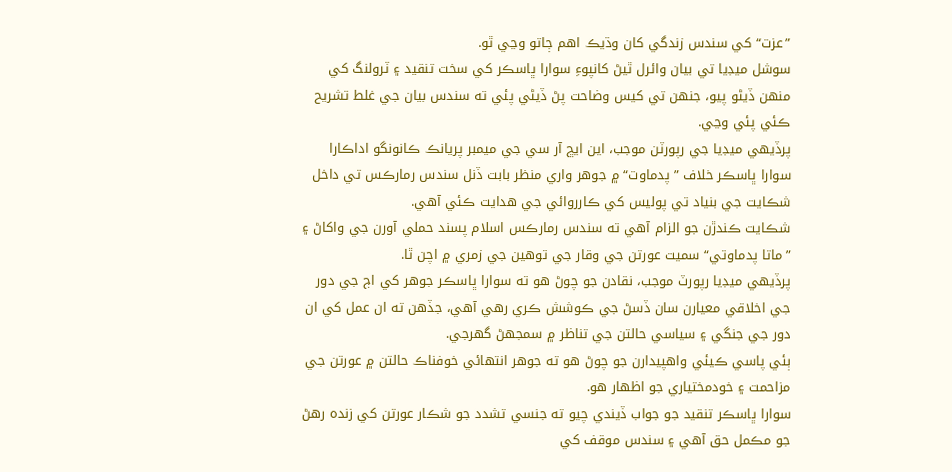”عزت“ کي سندس زندگي کان وڌيڪ اهم ڄاتو وڃي ٿو.
سوشل ميڊيا تي بيان وائرل ٿيڻ کانپوءِ سوارا ڀاسڪر کي سخت تنقيد ۽ ٽرولنگ کي منهن ڏيڻو پيو، جنهن تي کيس وضاحت پڻ ڏيڻي پئي ته سندس بيان جي غلط تشريح ڪئي پئي وڃي.
پرڏيهي ميڊيا جي رپورٽن موجب، اين ايڇ آر سي جي ميمبر پريانڪ ڪانونگو اداڪارا سوارا ڀاسڪر خلاف ”پدماوت“ ۾ جوهر واري منظر بابت ڏنل سندس رمارڪس تي داخل شڪايت جي بنياد تي پوليس کي ڪارروائي جي هدايت ڪئي آهي.
شڪايت ڪندڙن جو الزام آهي ته سندس رمارڪس اسلام پسند حملي آورن جي واکاڻ ۽ ”ماتا پدماوتي“ سميت عورتن جي وقار جي توهين جي زمري ۾ اچن ٿا.
پرڏيهي ميڊيا رپورٽ موجب، نقادن جو چوڻ هو ته سوارا ڀاسڪر جوهر کي اڄ جي دور جي اخلاقي معيارن سان ڏسڻ جي ڪوشش ڪري رهي آهي، جڏهن ته ان عمل کي ان دور جي جنگي ۽ سياسي حالتن جي تناظر ۾ سمجهڻ گهرجي.
ٻئي پاسي ڪيئي واهپيدارن جو چوڻ هو ته جوهر انتهائي خوفناڪ حالتن ۾ عورتن جي مزاحمت ۽ خودمختياري جو اظهار هو.
سوارا ڀاسڪر تنقيد جو جواب ڏيندي چيو ته جنسي تشدد جو شڪار عورتن کي زنده رهڻ جو مڪمل حق آهي ۽ سندس موقف کي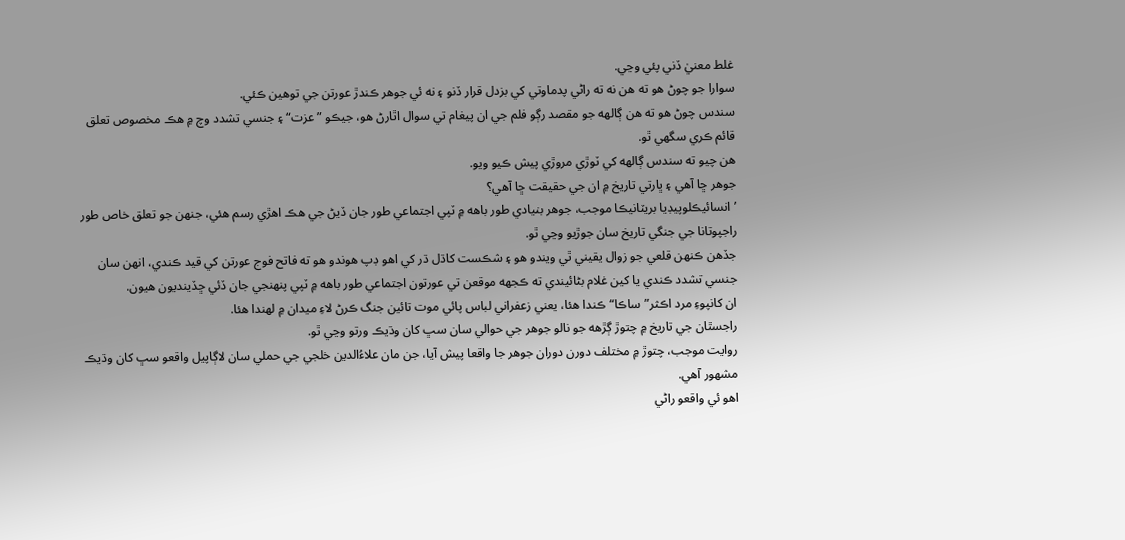غلط معنيٰ ڏني پئي وڃي.
سوارا جو چوڻ هو ته هن نه ته راڻي پدماوتي کي بزدل قرار ڏنو ۽ نه ئي جوهر ڪندڙ عورتن جي توهين ڪئي.
سندس چوڻ هو ته هن ڳالهه جو مقصد رڳو فلم جي ان پيغام تي سوال اٿارڻ هو، جيڪو ”عزت“ ۽ جنسي تشدد وچ ۾ هڪ مخصوص تعلق قائم ڪري سگهي ٿو.
هن چيو ته سندس ڳالهه کي ٽوڙي مروڙي پيش ڪيو ويو.
جوهر ڇا آهي ۽ ڀارتي تاريخ ۾ ان جي حقيقت ڇا آهي؟
’انسائيڪلوپيڊيا بريٽانيڪا موجب، جوهر بنيادي طور باهه ۾ ٽپي اجتماعي طور جان ڏيڻ جي هڪ اهڙي رسم هئي، جنهن جو تعلق خاص طور راجپوتانا جي جنگي تاريخ سان جوڙيو وڃي ٿو.
جڏهن ڪنهن قلعي جو زوال يقيني ٿي ويندو هو ۽ شڪست کاڌل ڌر کي اهو ڊپ هوندو هو ته فاتح فوج عورتن کي قيد ڪندي، انهن سان جنسي تشدد ڪندي يا کين غلام بڻائيندي ته ڪجهه موقعن تي عورتون اجتماعي طور باهه ۾ ٽپي پنهنجي جان ڏئي ڇڏينديون هيون.
ان کانپوءِ مرد اڪثر”ساڪا“ ڪندا هئا، يعني زعفراني لباس پائي موت تائين جنگ ڪرڻ لاءِ ميدان ۾ لهندا هئا.
راجسٿان جي تاريخ ۾ چتوڙ ڳڙهه جو نالو جوهر جي حوالي سان سڀ کان وڌيڪ ورتو وڃي ٿو.
روايت موجب، چتوڙ ۾ مختلف دورن دوران جوهر جا واقعا پيش آيا، جن مان علاءُالدين خلجي جي حملي سان لاڳاپيل واقعو سڀ کان وڌيڪ مشهور آهي.
اهو ئي واقعو راڻي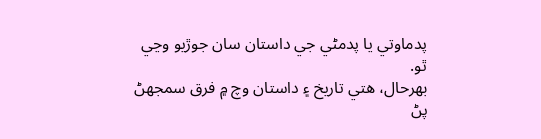پدماوتي يا پدمڻي جي داستان سان جوڙيو وڃي ٿو.
بهرحال، هتي تاريخ ۽ داستان وچ ۾ فرق سمجهڻ پڻ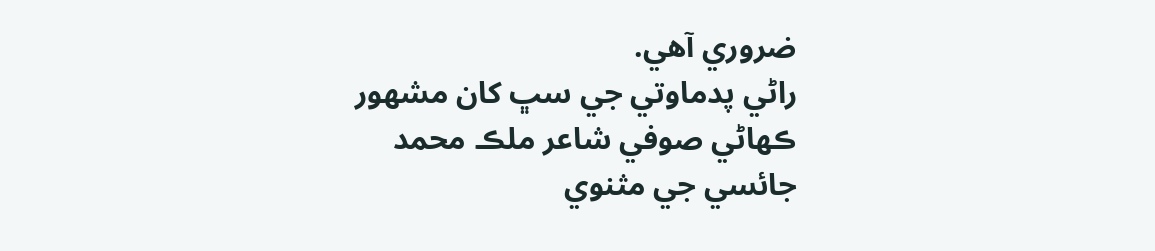ضروري آهي.
راڻي پدماوتي جي سڀ کان مشهور ڪهاڻي صوفي شاعر ملڪ محمد جائسي جي مثنوي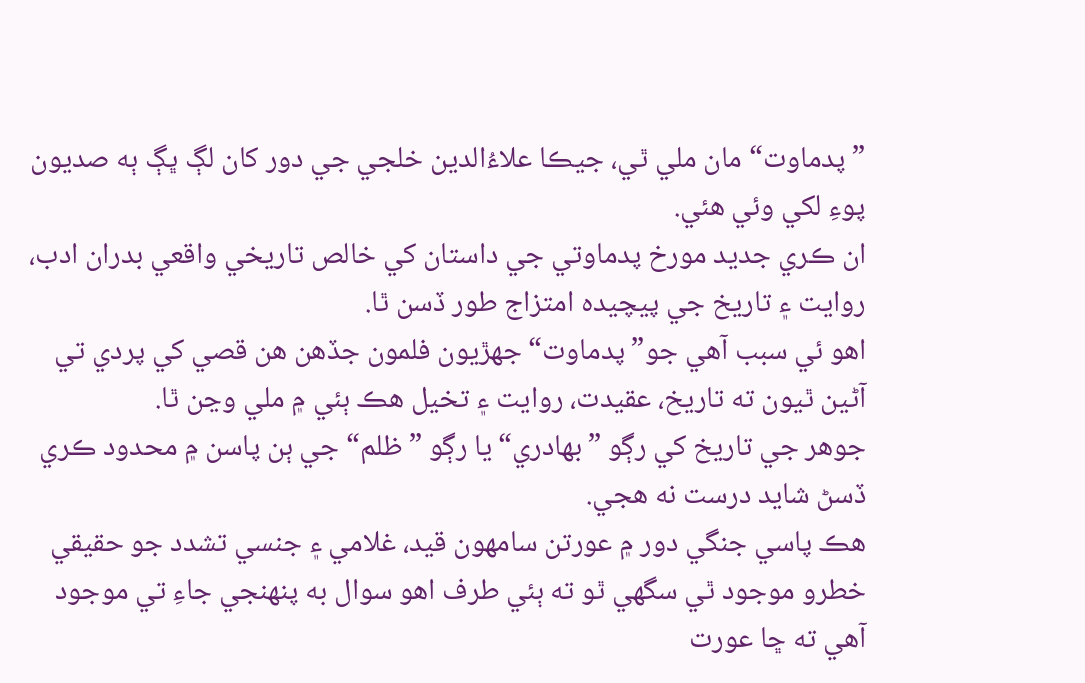”پدماوت“ مان ملي ٿي، جيڪا علاءُالدين خلجي جي دور کان لڳ ڀڳ ٻه صديون پوءِ لکي وئي هئي.
ان ڪري جديد مورخ پدماوتي جي داستان کي خالص تاريخي واقعي بدران ادب، روايت ۽ تاريخ جي پيچيده امتزاج طور ڏسن ٿا.
اهو ئي سبب آهي جو”پدماوت“ جهڙيون فلمون جڏهن هن قصي کي پردي تي آڻين ٿيون ته تاريخ، عقيدت، روايت ۽ تخيل هڪ ٻئي ۾ ملي وڃن ٿا.
جوهر جي تاريخ کي رڳو ”بهادري“يا رڳو ”ظلم“ جي ٻن پاسن ۾ محدود ڪري ڏسڻ شايد درست نه هجي.
هڪ پاسي جنگي دور ۾ عورتن سامهون قيد، غلامي ۽ جنسي تشدد جو حقيقي خطرو موجود ٿي سگهي ٿو ته ٻئي طرف اهو سوال به پنهنجي جاءِ تي موجود آهي ته ڇا عورت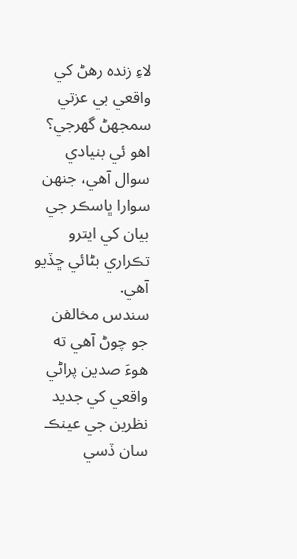لاءِ زنده رهڻ کي واقعي بي عزتي سمجهڻ گهرجي؟
اهو ئي بنيادي سوال آهي، جنهن سوارا ڀاسڪر جي بيان کي ايترو تڪراري بڻائي ڇڏيو آهي.
سندس مخالفن جو چوڻ آهي ته هوءَ صدين پراڻي واقعي کي جديد نظرين جي عينڪ سان ڏسي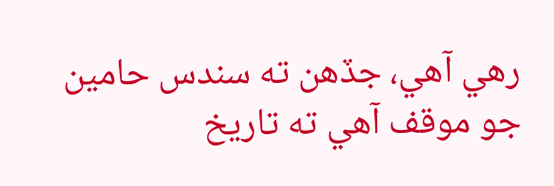رهي آهي، جڏهن ته سندس حامين جو موقف آهي ته تاريخ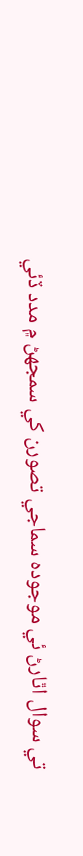تي سوال اٿارڻ ئي موجوده سماجي تصورن کي سمجهڻ ۾ مدد ڏئي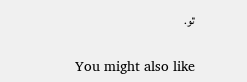ٿو.

You might also like